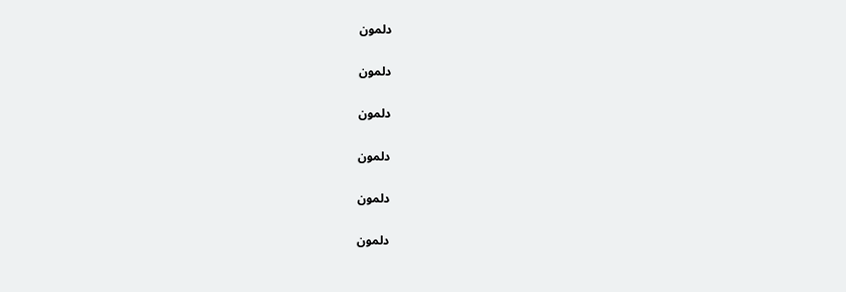دلمون

دلمون

دلمون

دلمون

دلمون

دلمون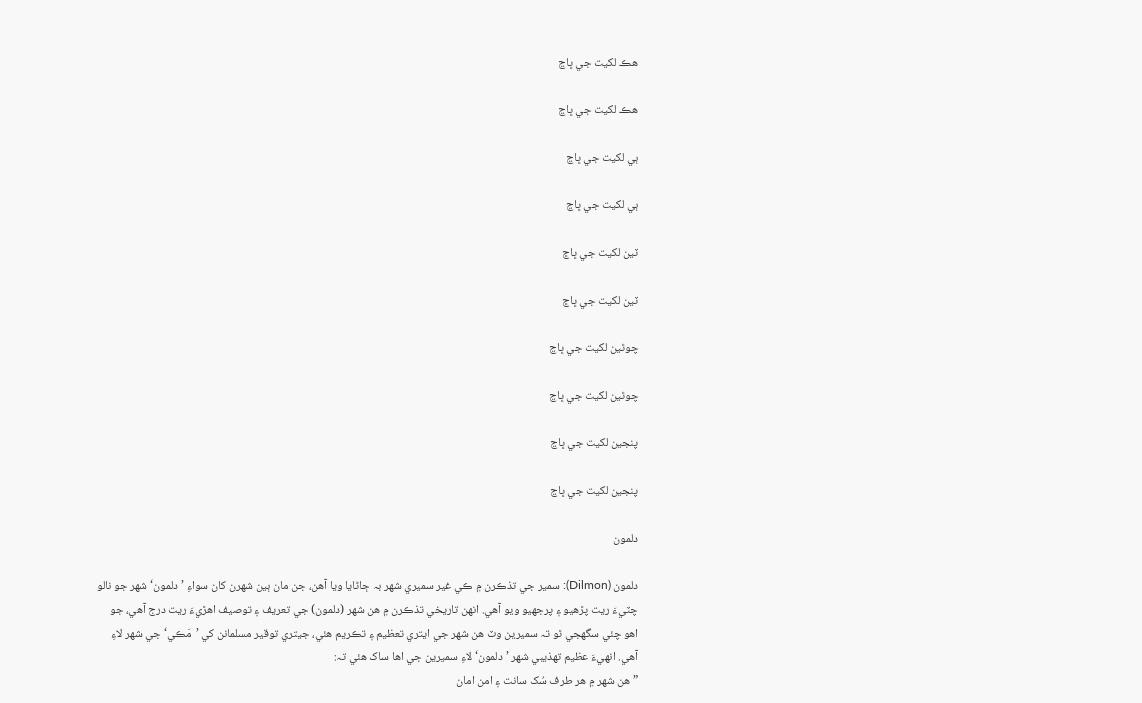هڪ لکيت جي ڀاڃ

هڪ لکيت جي ڀاڃ

ٻي لکيت جي ڀاڃ

ٻي لکيت جي ڀاڃ

ٽين لکيت جي ڀاڇ

ٽين لکيت جي ڀاڇ

چوٿين لکيت جي ڀاڃ

چوٿين لکيت جي ڀاڃ

پنجين لکيت جي ڀاڃ

پنجين لکيت جي ڀاڃ

دلمون

دلمون (Dilmon): سمير جي تذڪرن ۾ ڪي غير سميري شھر بہ ڄاڻايا ويا آهن، جن مان ٻين شهرن کان سواءِ ’دلمون‘ شھر جو نالو چٽيءَ ريت پڙهيو ۽ پرجهيو ويو آهي. انهن تاريخي تذڪرن ۾ هن شھر (دلمون) جي تعريف ۽ توصيف اهڙيءَ ريت درج آهي، جو اهو چئي سگهجي ٿو تہ سميرين وٽ هن شھر جي ايتري تعظيم ۽ تڪريم هئي، جيتري توقير مسلمانن کي ’مَڪي‘ جي شھر لاءِ آهي. انهيءَ عظيم تهذيبي شھر ’دلمون‘ لاءِ سميرين جي اها ساک هئي تہ:
”هن شھر ۾ هر طرف سُک سانت ۽ امن امان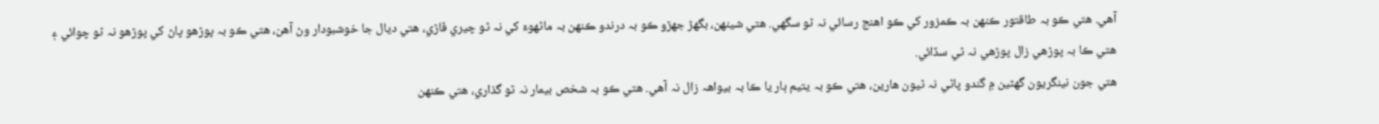آهي. هتي ڪو بہ طاقتور ڪنهن بہ ڪمزور کي ڪو اهنج رسائي نہ ٿو سگهي. هتي شينهن، بگهڙ جهڙو ڪو بہ درندو ڪنهن بہ ماڻهوءَ کي نہ ٿو چيري ڦاڙي، هتي ديال جا خوشبودار وڻ آهن، هتي ڪو بہ پوڙهو پاڻ کي پوڙهو نہ ٿو چوائي ۽ هتي ڪا بہ پوڙهي زال پوڙهي نہ ٿي سڏائي.
هتي جون نينگريون گهٽين ۾ گندو پاڻي نہ ٿيون هارين، هتي ڪو بہ يتيم ٻار يا ڪا بہ بيواھہ زال نہ آهي. هتي ڪو بہ شخص بيمار نہ ٿو گذاري، هتي ڪنهن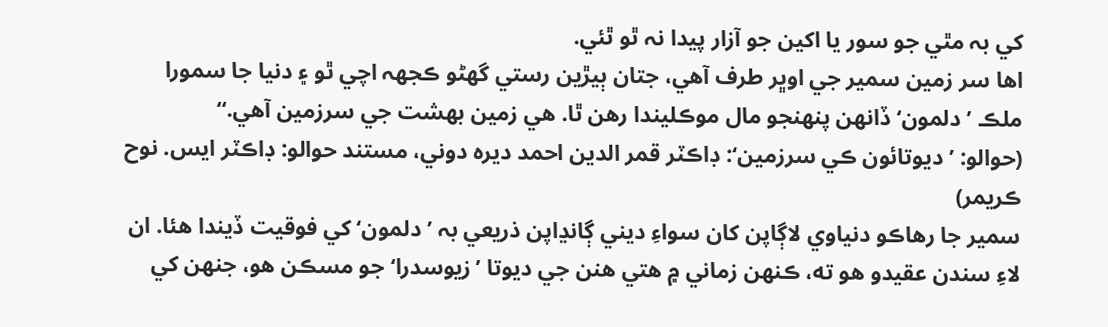کي بہ مٿي جو سور يا اکين جو آزار پيدا نہ ٿو ٿئي.
اها سر زمين سمير جي اوڀر طرف آهي، جتان ٻيڙين رستي گهڻو ڪجهہ اچي ٿو ۽ دنيا جا سمورا ملڪ ’دلمون‘ ڏانهن پنهنجو مال موڪليندا رهن ٿا. هي زمين بھشت جي سرزمين آهي.“
(حوالو: ’ديوتائون ڪي سرزمين‘: ڊاڪٽر قمر الدين احمد ديره دوني، مستند حوالو: ڊاڪٽر ايس. نوح ڪريمر)
سمير جا رهاڪو دنياوي لاڳاپن کان سواءِ ديني ڳانڍاپن ذريعي بہ ’دلمون‘ کي فوقيت ڏيندا هئا. ان لاءِ سندن عقيدو هو ته، ڪنهن زماني ۾ هتي هنن جي ديوتا ’زيوسدرا‘ جو مسڪن هو، جنهن کي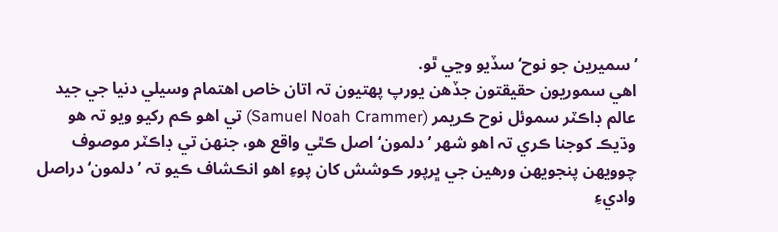’سميرين جو نوح‘ سڏيو وڃي ٿو.
اهي سموريون حقيقتون جڏهن يورپ پهتيون تہ اتان خاص اهتمام وسيلي دنيا جي جيد عالم ڊاڪٽر سموئل نوح ڪريمر (Samuel Noah Crammer) تي اهو ڪم رکيو ويو تہ هو وڌيڪ کوجنا ڪري تہ اهو شھر ’دلمون‘ اصل ڪٿي واقع هو، جنهن تي ڊاڪٽر موصوف چوويهن پنجويهن ورهين جي ڀرپور ڪوشش کان پوءِ اهو انڪشاف ڪيو تہ ’دلمون‘ دراصل واديءِ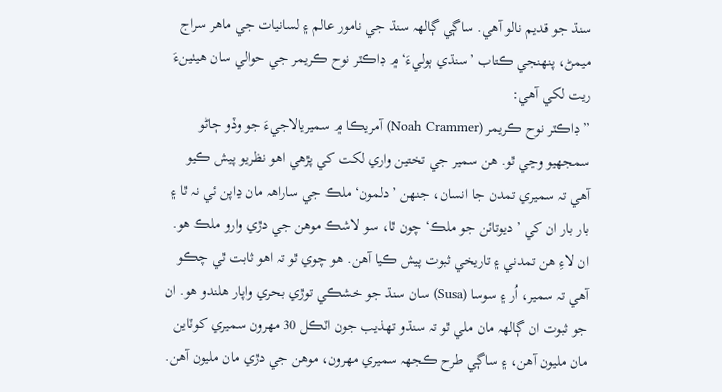سنڌ جو قديم نالو آهي. ساڳي ڳالھہ سنڌ جي نامور عالم ۽ لسانيات جي ماهر سراج ميمڻ، پنھنجي ڪتاب ’سنڌي ٻوليءَ‘ ۾ ڊاڪٽر نوح ڪريمر جي حوالي سان هيٺينءَ ريت لکي آهي:
”ڊاڪٽر نوح ڪريمر (Noah Crammer) آمريڪا ۾ سميريالاجيءَ جو وڏو ڄاڻو سمجهيو وڃي ٿو. هن سمير جي تختين واري لکت کي پڙهي اهو نظريو پيش ڪيو آهي تہ سميري تمدن جا انسان، جنهن ’دلمون‘ ملڪ جي ساراھہ مان ڍاپن ئي نہ ٿا ۽ بار بار ان کي ’ديوتائن جو ملڪ‘ چون ٿا، سو لاشڪ موهن جي دڙي وارو ملڪ هو. ان لاءِ هن تمدني ۽ تاريخي ثبوت پيش ڪيا آهن. هو چوي ٿو تہ اهو ثابت ٿي چڪو آهي تہ سمير، اُر ۽ سوسا (Susa) سان سنڌ جو خشڪي توڙي بحري واپار هلندو هو. ان جو ثبوت ان ڳالھہ مان ملي ٿو تہ سنڌو تھذيب جون اٽڪل 30 مهرون سميري کوٽاين مان مليون آهن، ۽ ساڳي طرح ڪجهہ سميري مهرون، موهن جي دڙي مان مليون آهن.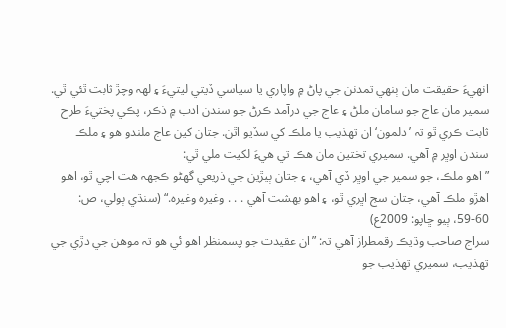انهيءَ حقيقت مان ٻنهي تمدنن جي پاڻ ۾ واپاري يا سياسي ڏيتي ليتيءَ ۽ لھہ وچڙ ثابت ٿئي ٿي. سمير مان عاج جو سامان ملڻ ۽ عاج جي درآمد ڪرڻ جو سندن ادب ۾ ذڪر، پڪي پختيءَ طرح ثابت ڪري ٿو تہ ’دلمون‘ ان تھذيب يا ملڪ کي سڏيو اٿن. جتان کين عاج ملندو هو ۽ ملڪ سندن اوڀر ۾ آهي. سميري تختين مان هڪ تي هيءَ لکيت ملي ٿي:
”اهو ملڪ، جو سمير جي اوڀر ڏي آهي، ۽ جتان ٻيڙين جي ذريعي گهڻو ڪجهہ هت اچي ٿو، اهو اهڙو ملڪ آهي، جتان سج اڀري ٿو، ۽ اهو بھشت آهي . . . وغيرہ وغيرہ.“ (سنڌي ٻولي، ص: 60-59، ٻيو ڇاپو: 2009ع)
سراج صاحب وڌيڪ رقمطراز آهي تہ: ”ان عقيدت جو پسمنظر اهو ئي هو تہ موهن جي دڙي جي تهذيب، سميري تھذيب جو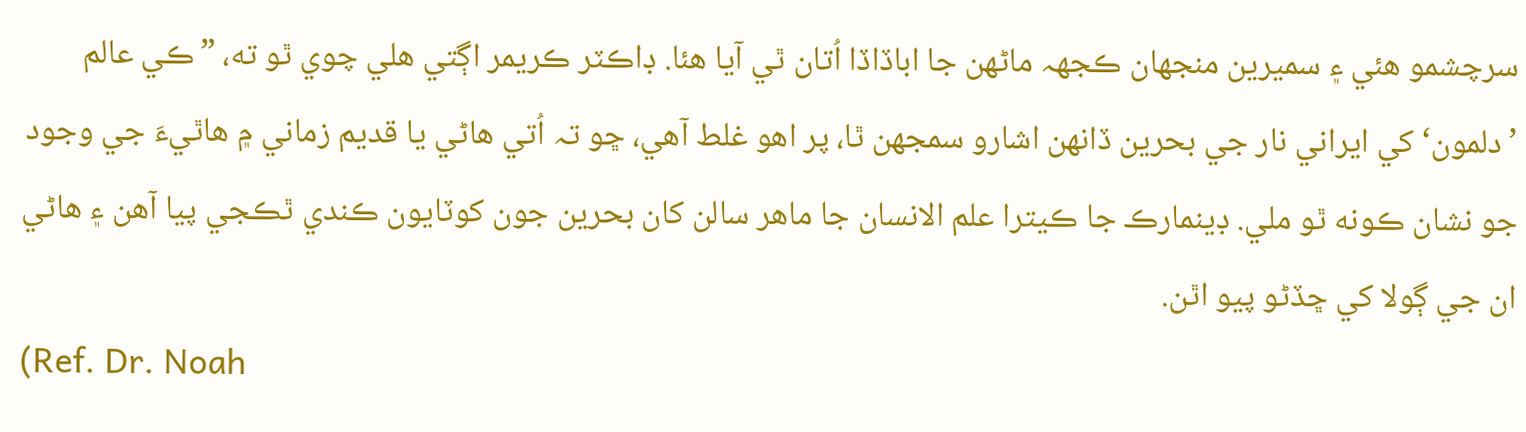سرچشمو هئي ۽ سميرين منجهان ڪجهہ ماڻهن جا اباڏاڏا اُتان ٿي آيا هئا. ڊاڪٽر ڪريمر اڳتي هلي چوي ٿو ته، ”ڪي عالم ’دلمون‘ کي ايراني نار جي بحرين ڏانهن اشارو سمجهن ٿا، پر اهو غلط آهي، ڇو تہ اُتي هاڻي يا قديم زماني ۾ هاٿيءَ جي وجود جو نشان ڪونه ٿو ملي. ڊينمارڪ جا ڪيترا علم الانسان جا ماهر سالن کان بحرين جون کوٽايون ڪندي ٿڪجي پيا آهن ۽ هاڻي ان جي ڳولا کي ڇڏڻو پيو اٿن.
(Ref. Dr. Noah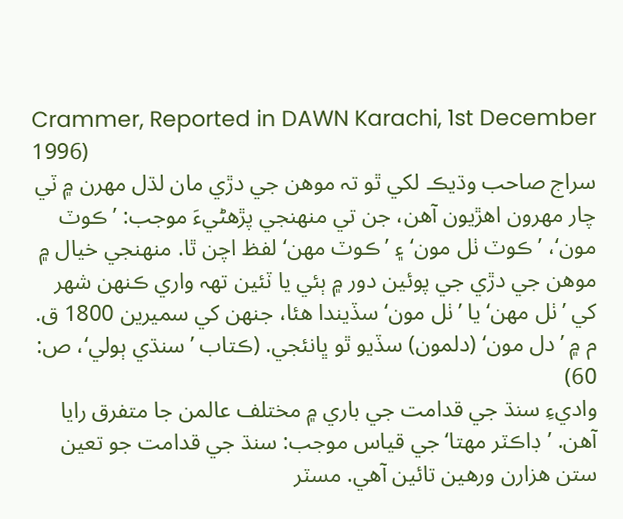Crammer, Reported in DAWN Karachi, 1st December 1996)
سراج صاحب وڌيڪ لکي ٿو تہ موهن جي دڙي مان لڌل مهرن ۾ ٽي چار مهرون اهڙيون آهن، جن تي منهنجي پڙهڻيءَ موجب: ’ڪوٽ مون‘، ’ڪوٽ ٺل مون‘ ۽ ’ڪوٽ مھن‘ لفظ اچن ٿا. منهنجي خيال ۾ موهن جي دڙي جي پوئين دور ۾ ٻئي يا ٽئين تھہ واري ڪنهن شھر کي ’ٺل مھن‘ يا ’ٺل مون‘ سڏيندا هئا، جنهن کي سميرين 1800 ق. م ۾ ’دل مون‘ (دلمون) سڏيو ٿو ڀانئجي. (ڪتاب ’سنڌي ٻولي‘، ص: 60)
واديءِ سنڌ جي قدامت جي باري ۾ مختلف عالمن جا متفرق رايا آهن. ’ڊاڪٽر مهتا‘ جي قياس موجب: سنڌ جي قدامت جو تعين ستن هزارن ورهين تائين آهي. مسٽر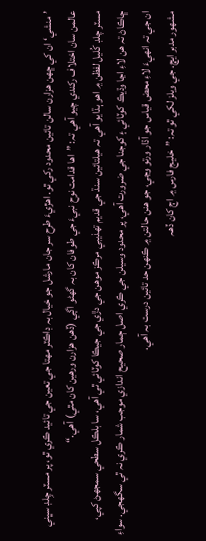’منشي‘ ان کي ڇھن هزارن سالن تائين محدود رکي ٿو. اهڙيءَ طرح سر جان مارشل جو خيال بہ ڊاڪٽر مهتا جي تعين جي تائيد ڪري ٿو، پر مسٽر چِلڊ سڀني عالمن سان اختلاف رکندي چيو آهي تہ: ”اها قدامت نوح نبيءَ جي طوفان کان بہ گهڻو اڳي (ڏهن هزارن ورهين کان مٿي) آهي.“
مسٽر چلڊ کُليل لفظن ۾ اهو ٻڌايو آهي تہ هيلتائين سنڌ جي قديم تهذيبي مرڪز موهن جي دڙي جي جيڪا کوٽائي ٿي آهي، سا بلڪل سطحي سمجهڻ کپي، ڇاڪاڻ تہ هن لاءِ اڃا وڌيڪ کوٽائي ۽ کوجنا جي ضرورت آهي، پر محدود وسيلن جي ڪري اصل ڄمار صحيح اندازي موجب شمار ڪري نہ ٿي سگهجي. سواءِ ان جي تہ انهيءَ لاءِ محض قياس جو آڌار ورتو وڃي، جو هنن حالتن ۾ ڪنهن حد تائين درست بہ آهي.
مشھور مدبر ايڇ. جي ويلز لکي ٿو تہ: ”خليج فارس ۾ اڄ کان ڏھہ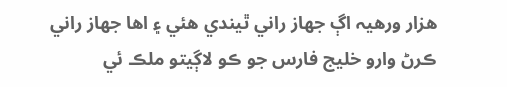هزار ورهيہ اڳ جھاز راني ٿيندي هئي ۽ اها جھاز راني ڪرڻ وارو خليج فارس جو ڪو لاڳيتو ملڪ ئي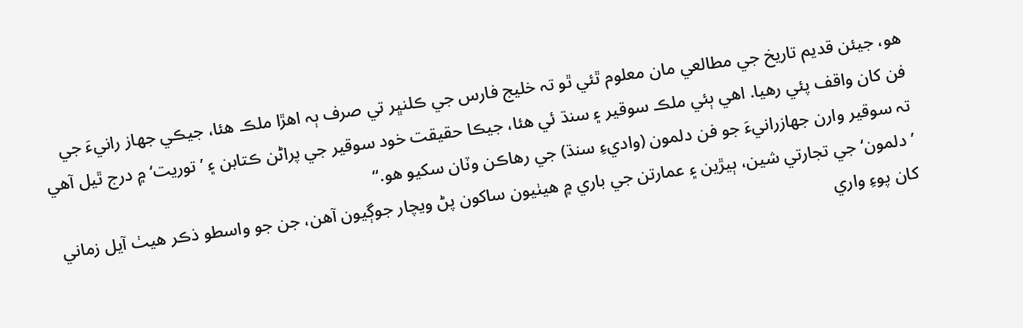هو، جيئن قديم تاريخ جي مطالعي مان معلوم ٿئي ٿو تہ خليج فارس جي ڪلنڀر تي صرف ٻہ اهڙا ملڪ هئا، جيڪي جھاز رانيءَ جي فن کان واقف پئي رهيا. اهي ٻئي ملڪ سوقير ۽ سنڌ ئي هئا، جيڪا حقيقت خود سوقير جي پراڻن ڪتابن ۽ ’توريت‘ ۾ درج ٿيل آهي تہ سوقير وارن جهازرانيءَ جو فن دلمون (واديءِ سنڌ) جي رهاڪن وٽان سکيو هو.“
’دلمون‘ جي تجارتي شين، ٻيڙين ۽ عمارتن جي باري ۾ هيٺيون ساکون پڻ ويچار جوڳيون آهن، جن جو واسطو ذڪر هيٺ آيل زماني کان پوءِ واري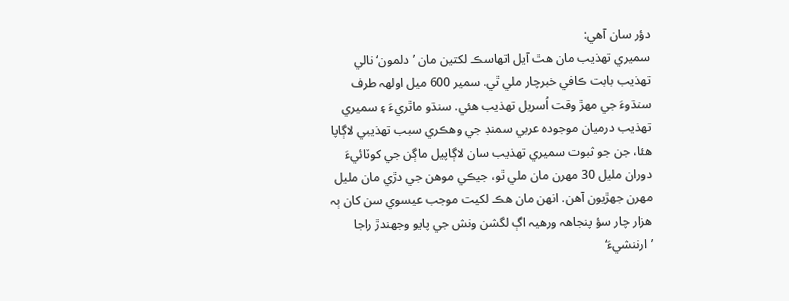دؤر سان آهي:
سميري تھذيب مان هٿ آيل اتهاسڪ لکتين مان ’دلمون‘ نالي تھذيب بابت ڪافي خبرچار ملي ٿي. سمير 600 ميل اولھہ طرف سنڌوءَ جي مھڙ وقت اُسريل تھذيب هئي. سنڌو ماٿريءَ ۽ سميري تھذيب درميان موجودہ عربي سمنڊ جي وهڪري سبب تهذيبي لاڳاپا هئا، جن جو ثبوت سميري تھذيب سان لاڳاپيل ماڳن جي کوٽائيءَ دوران مليل 30 مهرن مان ملي ٿو، جيڪي موهن جي دڙي مان مليل مهرن جهڙيون آهن. انهن مان هڪ لکيت موجب عيسوي سن کان ٻہ هزار چار سؤ پنجاھہ ورهيہ اڳ لگشن ونش جي پايو وجهندڙ راجا ’ارننشيءَ‘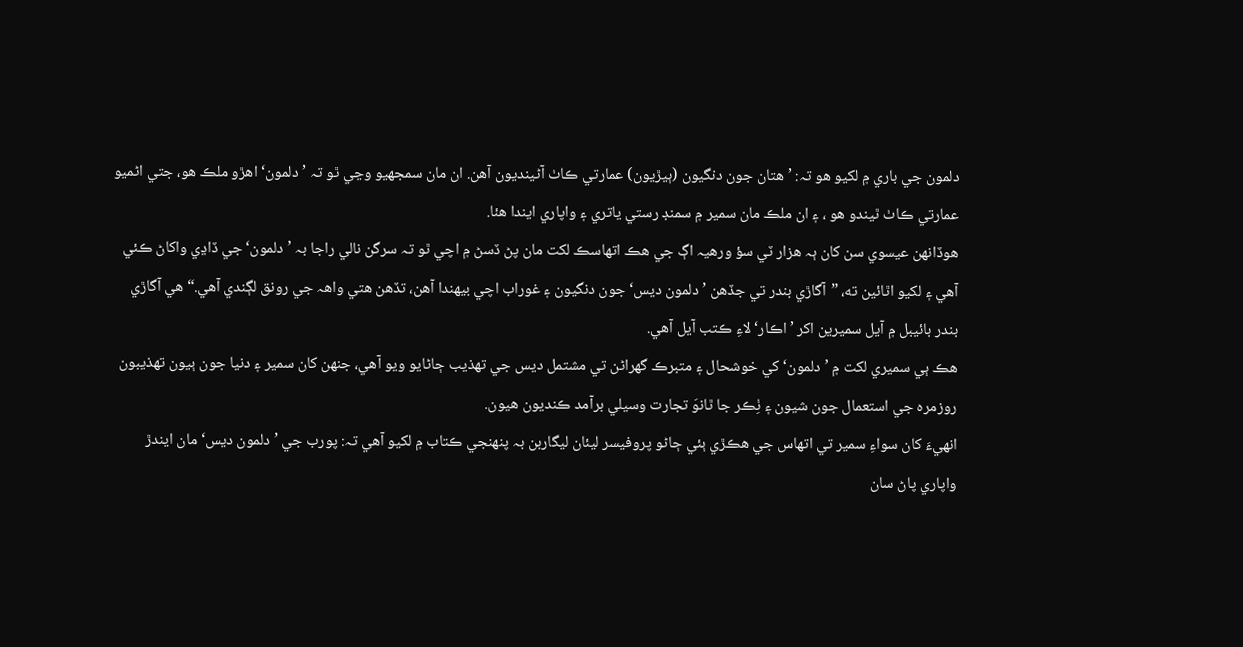دلمون جي باري ۾ لکيو هو تہ: ’هتان جون دنگيون (ٻيڙيون) عمارتي ڪاٺ آڻينديون آهن. ان مان سمجهيو وڃي ٿو تہ ’دلمون‘ اهڙو ملڪ هو، جتي اڻميو عمارتي ڪاٺ ٿيندو هو ، ۽ ان ملڪ مان سمير ۾ سمنڊ رستي ياتري ۽ واپاري ايندا هئا.
هوڏانهن عيسوي سن کان ٻہ هزار ٽي سؤ ورهيہ اڳ جي هڪ اتهاسڪ لکت مان پڻ ڏسڻ ۾ اچي ٿو تہ سرگن نالي راجا بہ ’دلمون‘ جي ڏاڍي واکاڻ ڪئي آهي ۽ لکيو اٿائين ته، ”آگاڙي بندر تي جڏهن ’دلمون ديس‘ جون دنگيون ۽ غوراب اچي بيهندا آهن، تڏهن هتي واھہ جي رونق لڳندي آهي.“ هي آگاڙي بندر بائيبل ۾ آيل سميرين اکر ’اڪار‘ لاءِ ڪتب آيل آهي.
هڪ ٻي سميري لکت ۾ ’دلمون‘ کي خوشحال ۽ متبرڪ گهراڻن تي مشتمل ديس جي تھذيب ڄاڻايو ويو آهي، جنهن کان سمير ۽ دنيا جون ٻيون تهذيبون روزمره جي استعمال جون شيون ۽ ٺِڪر جا ٿانوَ تجارت وسيلي برآمد ڪنديون هيون.
انهيءَ کان سواءِ سمير تي اتهاس جي هڪڙي ٻئي ڄاڻو پروفيسر ليئان ليگاربن بہ پنھنجي ڪتاب ۾ لکيو آهي تہ: پورب جي ’دلمون ديس‘ مان ايندڙ واپاري پاڻ سان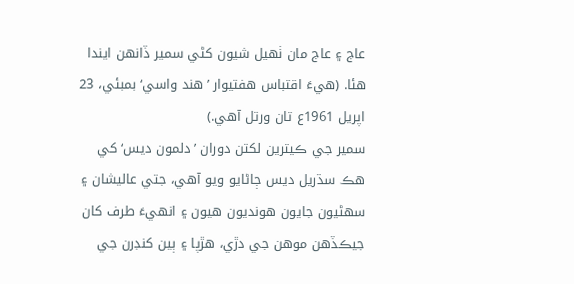عاج ۽ عاج مان ٺهيل شيون کڻي سمير ڏانهن ايندا هئا. (هيءَ اقتباس هفتيوار ’هند واسي‘ بمبئي، 23 اپريل 1961ع تان ورتل آهي.)
سمير جي ڪيترين لکتن دوران ’دلمون ديس‘ کي هڪ سڌريل ديس ڄاڻايو ويو آهي، جتي عاليشان ۽ سهڻيون جايون هونديون هيون ۽ انهيءَ طرف کان جيڪڏهن موهن جي دڙي، هڙپا ۽ ٻين کنڊرن جي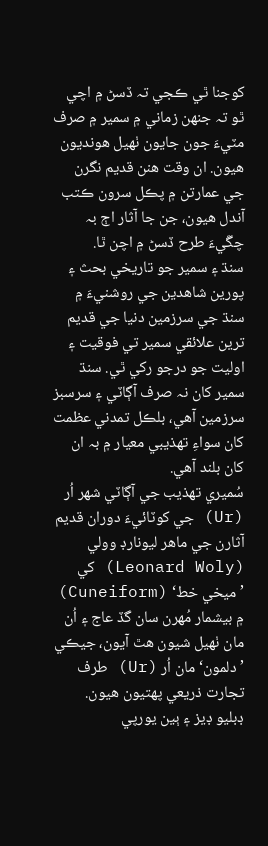کوجنا ٿي ڪجي تہ ڏسڻ ۾ اچي ٿو تہ جنهن زماني ۾ سمير ۾ صرف مٽيءَ جون جايون ٺهيل هونديون هيون. ان وقت هنن قديم نگرن جي عمارتن ۾ پڪل سرون ڪتب آندل هيون، جن جا آثار اڄ بہ چڱيءَ طرح ڏسڻ ۾ اچن ٿا.
سنڌ ۽ سمير جو تاريخي بحث ۽ پورين شاهدين جي روشنيءَ ۾ سنڌ جي سرزمين دنيا جي قديم ترين علائقي سمير تي فوقيت ۽ اوليت جو درجو رکي ٿي. سنڌ سمير کان نہ صرف آڳاٽي ۽ سرسبز سرزمين آهي، بلڪل تمدني عظمت کان سواءِ تهذيبي معيار ۾ بہ ان کان بلند آهي.
سُميري تھذيب جي آڳاٽي شھر اُر (Ur) جي کوٽائيءَ دوران قديم آثارن جي ماهر ليونارڊ وولي (Leonard Woly) کي ’ميخي خط‘ (Cuneiform) ۾ بيشمار مُهرن سان گڏ عاج ۽ اُن مان ٺهيل شيون هٿ آيون، جيڪي ’دلمون‘ مان اُر (Ur) طرف تجارت ذريعي پهتيون هيون.
ڊبليو ڊيز ۽ ٻين يورپي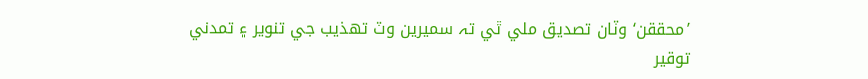’محققن‘ وٽان تصديق ملي ٿي تہ سميرين وٽ تھذيب جي تنوير ۽ تمدني توقير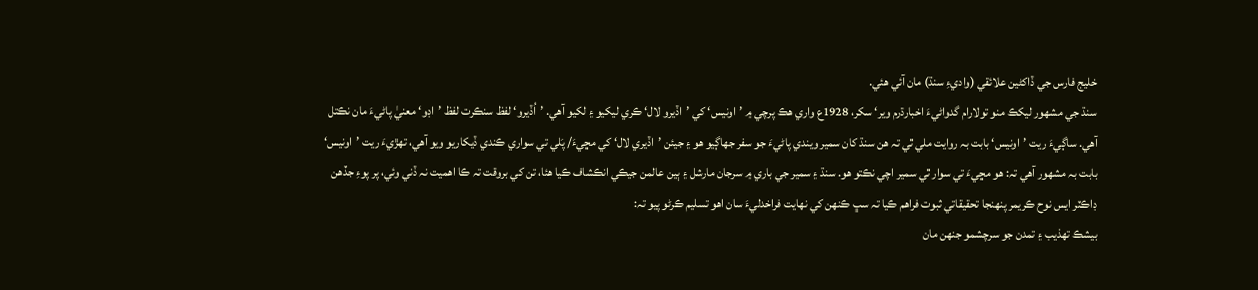خليج فارس جي ڏاکڻين علائقي (واديءِ سنڌ) مان آئي هئي.
سنڌ جي مشھور ليکڪ منو تولارام گدواڻيءَ اخبارڌرم وير‘ سکر، 1928ع واري هڪ پرچي ۾ ’اونيس‘ کي ’اڏيرو لال‘ ڪري ليکيو ۽ لکيو آهي. ’اُڏيرو‘ لفظ سنڪرت لفظ ’اڊو‘ معنيٰ پاڻيءَ مان نڪتل آهي. ساڳيءَ ريت ’اونيس‘ بابت بہ روايت ملي ٿي تہ هن سنڌ کان سمير ويندي پاڻيءَ جو سفر جهاڳيو هو ۽ جيئن ’اڏيري لال‘ کي مڇيءَ/ پَلي تي سواري ڪندي ڏيکاريو ويو آهي، تهڙيءَ ريت ’اونيس‘ بابت بہ مشھور آهي تہ: هو مڇيءَ تي سوار ٿي سمير اچي نڪتو هو. سنڌ ۽ سمير جي باري ۾ سرجان مارشل ۽ ٻين عالمن جيڪي انڪشاف ڪيا هئا، تن کي بروقت تہ ڪا اهميت نہ ڏني وئي، پر پوءِ جڏهن ڊاڪٽر ايس نوح ڪريمر پنهنجا تحقيقاتي ثبوت فراهم ڪيا تہ سڀ ڪنهن کي نهايت فراخدليءَ سان اهو تسليم ڪرڻو پيو تہ:
بيشڪ تھذيب ۽ تمدن جو سرچشمو جنهن مان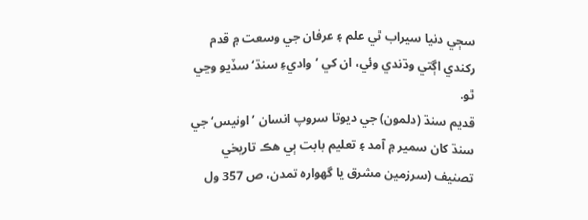سڄي دنيا سيراب ٿي علم ۽ عرفان جي وسعت ۾ قدم رکندي اڳتي وڌندي وئي، ان کي ’واديءِ سنڌ‘ سڏيو وڃي ٿو.
قديم سنڌ (دلمون) جي ديوتا سروپ انسان ’اونيس‘ جي سنڌ کان سمير ۾ آمد ۽ تعليم بابت ٻي هڪ تاريخي تصنيف (سرزمين مشرق يا گهواره تمدن، ص 357 ول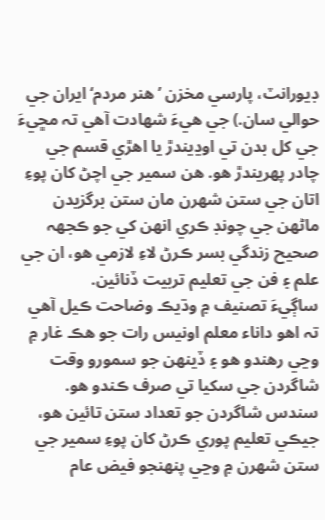ڊيورانٽ، پارسي مخزن ’هنر مردم‘ ايران جي حوالي سان.) جي هيءَ شهادت آهي تہ مڇيءَ جي کل بدن تي اوڍيندڙ يا اهڙي قسم جي چادر پهريندڙ هو. هن سمير جي اچڻ کان پوءِ اتان جي ستن شهرن مان ستن برگزيدن ماڻهن جي چونڊ ڪري انهن کي جو ڪجهہ صحيح زندگي بسر ڪرڻ لاءِ لازمي هو، ان جي علم ۽ فن جي تعليم تربيت ڏنائين.
ساڳيءَ تصنيف ۾ وڌيڪ وضاحت ڪيل آهي تہ اهو داناء معلم اونيس رات جو هڪ غار ۾ وڃي رهندو هو ۽ ڏينهن جو سمورو وقت شاگردن جي سکيا تي صرف ڪندو هو. سندس شاگردن جو تعداد ستن تائين هو، جيڪي تعليم پوري ڪرڻ کان پوءِ سمير جي ستن شهرن ۾ وڃي پنهنجو فيض عام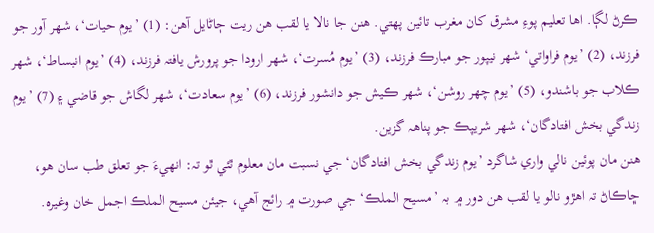ڪرڻ لڳا. اها تعليم پوءِ مشرق کان مغرب تائين پهتي. هنن جا نالا يا لقب هن ريت ڄاڻايل آهن: (1) ’يوم حيات‘، شھر آور جو فرزند، (2) ’يوم فراواتي‘ شھر نيپور جو مبارڪ فرزند، (3) ’يوم مُسرت‘، شھر ارودا جو پرورش يافتہ فرزند، (4) ’يوم انبساط‘، شھر ڪلاب جو باشندو، (5) ’يوم چھر روشن‘، شھر ڪيش جو دانشور فرزند، (6) ’يوم سعادت‘، شھر لگاش جو قاضي ۽ (7) ’يوم زندگي بخش افتادگان‘، شھر شريپڪ جو پناھہ گزين.
هنن مان پوئين نالي واري شاگرد ’يوم زندگي بخش افتادگان‘ جي نسبت مان معلوم ٿئي ٿو تہ: انهيءَ جو تعلق طب سان هو، ڇاڪاڻ تہ اهڙو نالو يا لقب هن دور ۾ بہ ’مسيح الملڪ‘ جي صورت ۾ رائج آهي، جيئن مسيح الملڪ اجمل خان وغيرہ.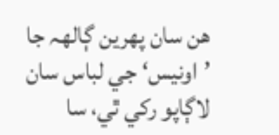هن سان پهرين ڳالھہ جا ’اونيس‘ جي لباس سان لاڳاپو رکي ٿي، سا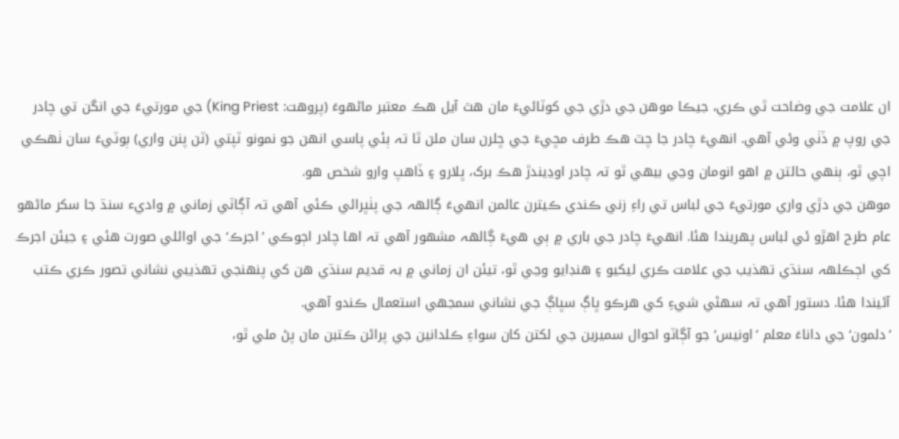ان علامت جي وضاحت ٿي ڪري، جيڪا موهن جي دڙي جي کوٽائيءَ مان هٿ آيل هڪ معتبر ماڻهوءَ (پروهت: King Priest) جي مورتيءَ جي انگن تي چادر جي روپ ۾ ڏٺي وئي آهي. انهيءَ چادر جا چٽ هڪ طرف مڇيءَ جي ڇلرن سان ملن ٿا تہ ٻئي پاسي انهن جو نمونو ٽپتي (ٽن پنن واري) ٻوٽيءَ سان ٺهڪي اچي ٿو، ٻنهي حالتن ۾ اهو انومان وڃي بيهي ٿو تہ چادر اوڍيندڙ هڪ برک، ڀلارو ۽ ڏاهپ وارو شخص هو.
موهن جي دڙي واري مورتيءَ جي لباس تي راءِ زني ڪندي ڪيترن عالمن انهيءَ ڳالھہ جي پٺڀرائي ڪئي آهي تہ آڳاٽي زماني ۾ واديء سنڌ جا سکر ماڻهو عام طرح اهڙو ئي لباس پهريندا هئا. انهيءَ چادر جي باري ۾ ٻي هيءَ ڳالھہ مشھور آهي تہ اها چادر اڄوڪي ’اجرڪ‘ جي اوائلي صورت هئي ۽ جيئن اجرڪ کي اڄڪلھہ سنڌي تھذيب جي علامت ڪري ليکيو ۽ هنڊايو وڃي ٿو، تيئن ان زماني ۾ بہ قديم سنڌي هن کي پنھنجي تهذيبي نشاني تصور ڪري ڪتب آڻيندا هئا. دستور آهي تہ سھڻي شيءِ کي هرڪو ڀاڳ سڀاڳ جي نشاني سمجهي استعمال ڪندو آهي.
’دلمون‘ جي داناءَ معلم ’اونيس‘ جو آڳاٽو احوال سميرين جي لکتن کان سواءِ ڪلدانين جي پراڻن ڪتبن مان پڻ ملي ٿو،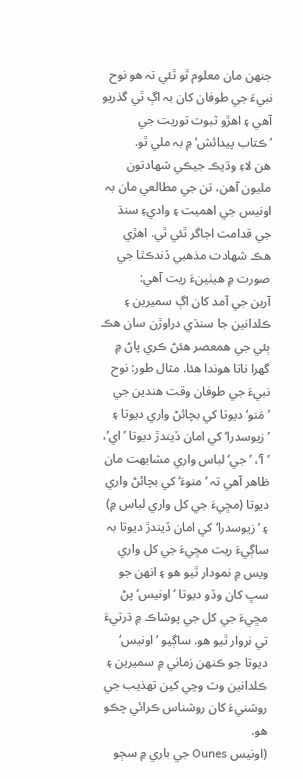جنهن مان معلوم ٿو ٿئي تہ هو نوح نبيءَ جي طوفان کان بہ اڳ ٿي گذريو آهي ۽ اهڙو ثبوت توريت جي ’ڪتاب پيدائش‘ ۾ بہ ملي ٿو.
هن لاءِ وڌيڪ جيڪي شهادتون مليون آهن، تن جي مطالعي مان بہ اونيس جي اهميت ۽ واديءِ سنڌ جي قدامت اجاگر ٿئي ٿي. اهڙي هڪ شهادت مذهبي ڏندڪٿا جي صورت ۾ هيٺينءَ ريت آهي:
آرين جي آمد کان اڳ سميرين ۽ ڪلدانين جا سنڌي دراوڙن سان هڪ ٻئي جي همعصر هئڻ ڪري پاڻ ۾ گهرا ناتا هوندا هئا. مثال طور: نوح نبيءَ جي طوفان وقت هندين جي ’مَنو‘ ديوتا کي بچائڻ واري ديوتا ۽ ’زيوسدرا‘ کي امان ڏيندڙ ديوتا ’اي‘، ’آ‘، ’جي‘ لباس واري مشابهت مان ظاهر آهي تہ ’منوءَ‘ کي بچائڻ واري ديوتا (مڇيءَ جي کل واري لباس ۾) ۽ ’زيوسدرا‘ کي امان ڏيندڙ ديوتا بہ ساڳيءَ ريت مڇيءَ جي کل واري ويس ۾ نمودار ٿيو هو ۽ انهن جو سڀ کان وڏو ديوتا ’اونيس‘ پڻ مڇيءَ جي کل جي پوشاڪ ۾ ڌرتيءَ تي نروار ٿيو هو. ساڳيو ’اونيس‘ ديوتا جو ڪنهن زماني ۾ سميرين ۽ ڪلدانين وٽ وڃي کين تھذيب جي روشنيءَ کان روشناس ڪرائي چڪو هو.
(اونيس Ounes جي باري ۾ سڄو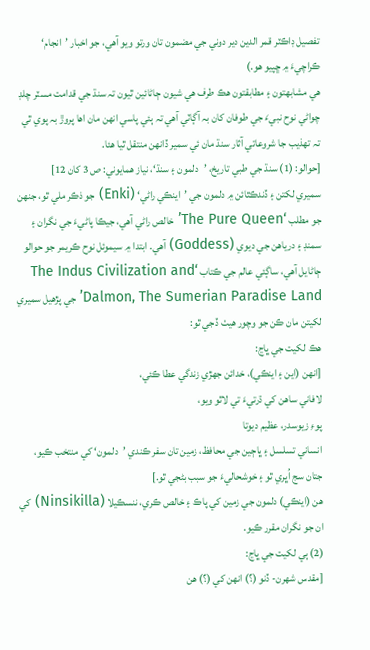تفصيل ڊاڪٽر قمر الدين دير دوني جي مضمون تان ورتو ويو آهي، جو اخبار ’انجام‘ ڪراچيءَ ۾ ڇپيو هو.)
هي مشابهتون ۽ مطابقتون هڪ طرف هي شيون ڄاڻائين ٿيون تہ سنڌ جي قدامت مسٽر چلڊ چواڻي نوح نبيءَ جي طوفان کان بہ آڳاٽي آهي تہ ٻئي پاسي انهن مان اها پروڙ بہ پوي ٿي تہ تھذيب جا شروعاتي آثار سنڌ مان ئي سمير ڏانهن منتقل ٿيا هئا.
[حوالو: (1) سنڌ جي طبي تاريخ، ’دلمون ۽ سنڌ‘، نياز همايوني: ص 3 کان 12]
سميري لکتن ۽ ڏندڪٿائن ۾ دلمون جي ’اينڪي راڻي‘ (Enki) جو ذڪر ملي ٿو، جنهن جو مطلب ‘The Pure Queen’ خالص راڻي آهي، جيڪا پاڻيءَ جي نگران ۽ سمنڊ ۽ درياهن جي ديوي (Goddess) آهي. ابتدا ۾ سيموئل نوح ڪريمر جو حوالو ڄاڻايل آهي، ساڳئي عالم جي ڪتاب ‘The Indus Civilization and Dalmon, The Sumerian Paradise Land’ جي پڙهيل سميري لکيتن مان ڪن جو وچور هيٺ ڏجي ٿو:
هڪ لکيت جي ڀاڃ:
[انهن (اين ۽ اينڪي)، خدائن جهڙي زندگي عطا ڪئي،
لافاني ساهن کي ڌرتيءَ تي لاٿو ويو،
پوءِ زيوسدر، عظيم ديوتا
انساني تسلسل ۽ ڀاڄين جي محافظ، زمين تان سفر ڪندي ’دلمون‘ کي منتخب ڪيو،
جتان سج اُڀري ٿو ۽ خوشحاليءَ جو سبب بڻجي ٿو.]
هن (اينڪي) دلمون جي زمين کي پاڪ ۽ خالص ڪري، ننسڪيلا (Ninsikilla) کي ان جو نگران مقرر ڪيو.
(2) ٻي لکيت جي ڀاڃ:
[مقدس شهرن- ڏنو (؟) انهن کي (؟) هن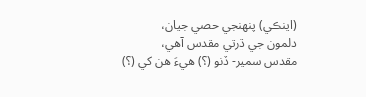(اينڪي) پنھنجي حصي جيان،
دلمون جي ڌرتي مقدس آهي،
مقدس سمير- ڏنو (؟) هيءَ هن کي (؟)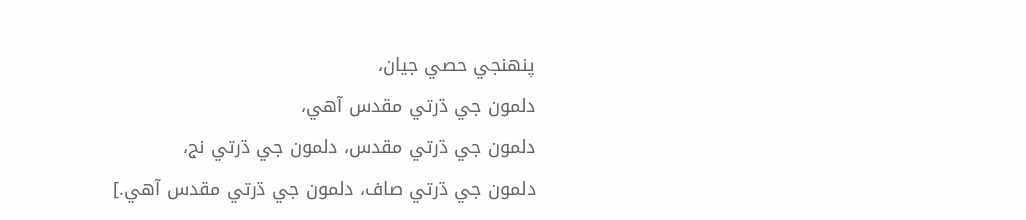پنھنجي حصي جيان،
دلمون جي ڌرتي مقدس آهي،
دلمون جي ڌرتي مقدس، دلمون جي ڌرتي نج،
دلمون جي ڌرتي صاف، دلمون جي ڌرتي مقدس آهي.]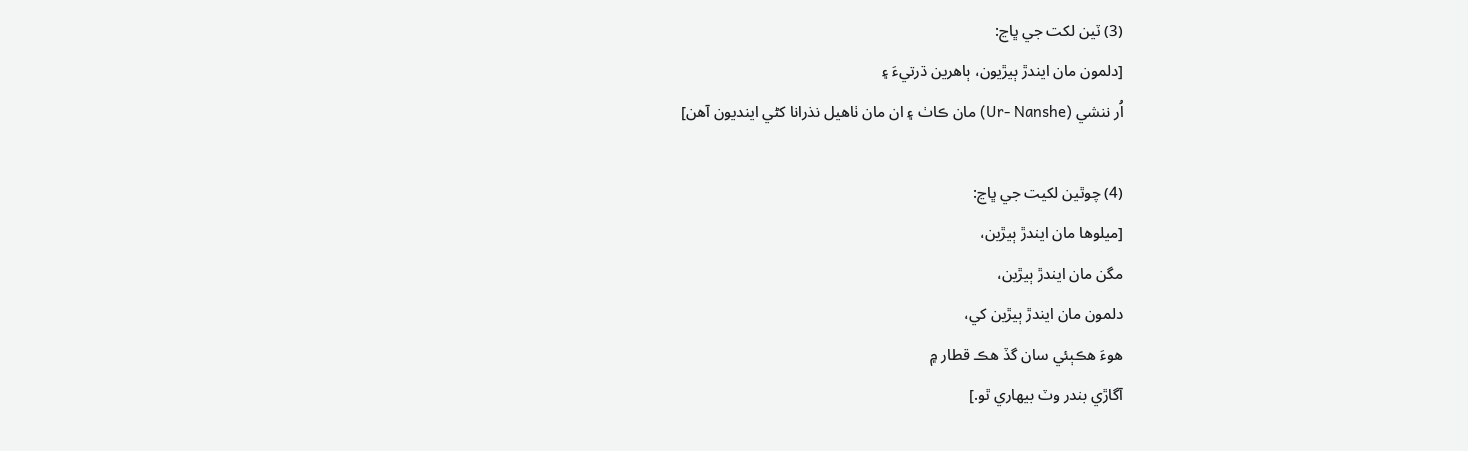(3) ٽين لکت جي ڀاڃ:
[دلمون مان ايندڙ ٻيڙيون، ٻاهرين ڌرتيءَ ۽
اُر ننشي (Ur- Nanshe) مان ڪاٺ ۽ ان مان ٺاهيل نذرانا کڻي اينديون آهن]

(4) چوٿين لکيت جي ڀاڃ:
[ميلوها مان ايندڙ ٻيڙين،
مگن مان ايندڙ ٻيڙين،
دلمون مان ايندڙ ٻيڙين کي،
هوءَ هڪٻئي سان گڏ هڪ قطار ۾
آگاڙي بندر وٽ بيهاري ٿو.]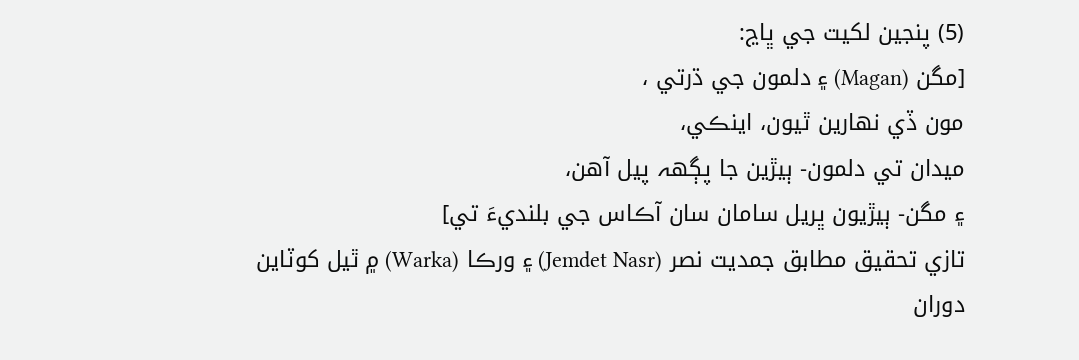(5) پنجين لکيت جي ڀاڃ:
[مگن (Magan) ۽ دلمون جي ڌرتي ،
مون ڏي نهارين ٿيون، اينڪي،
ميدان تي دلمون- ٻيڙين جا پڳھہ پيل آهن،
۽ مگن- ٻيڙيون ڀريل سامان سان آڪاس جي بلنديءَ تي]
تازي تحقيق مطابق جمديت نصر (Jemdet Nasr) ۽ ورڪا (Warka) ۾ ٿيل کوٽاين دوران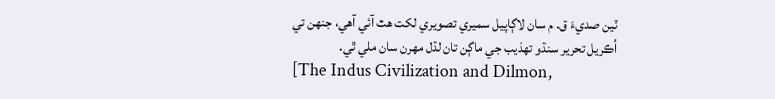ٽين صديءَ ق. م سان لاڳاپيل سميري تصويري لکت هٿ آئي آهي، جنهن تي اُڪريل تحرير سنڌو تھذيب جي ماڳن تان لڌل مهرن سان ملي ٿي.
[The Indus Civilization and Dilmon,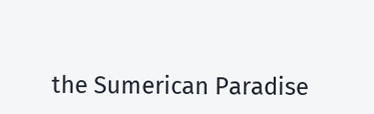the Sumerican Paradise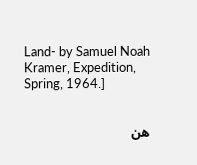Land- by Samuel Noah Kramer, Expedition, Spring, 1964.]


هن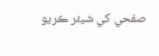صفحي کي شيئر ڪريو